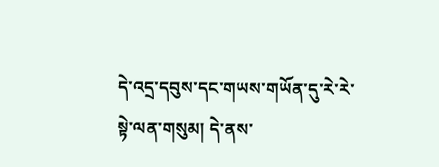དེ་འདྲ་དབུས་དང་གཡས་གཡོན་དུ་རེ་རེ་ སྟེ་ལན་གསུམ། དེ་ནས་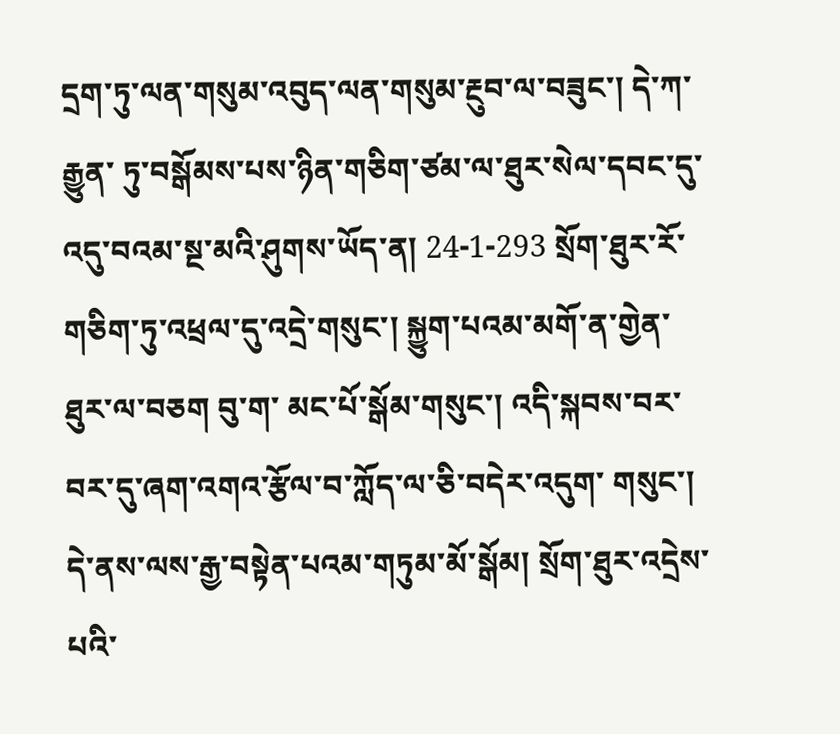དྲག་ཏུ་ལན་གསུམ་འབུད་ལན་གསུམ་རྔུབ་ལ་བཟུང་། དེ་ཀ་རྒྱུན་ ཏུ་བསྒོམས་པས་ཉིན་གཅིག་ཙམ་ལ་ཐུར་སེལ་དབང་དུ་འདུ་བའམ་སྔ་མའི་ཤུགས་ཡོད་ན། 24-1-293 སྲོག་ཐུར་རོ་གཅིག་ཏུ་འཕྲལ་དུ་འདྲེ་གསུང་། སྐྱུག་པའམ་མགོ་ན་གྱེན་ཐུར་ལ་བཅག བུ་ག་ མང་པོ་སྒོམ་གསུང་། འདི་སྐབས་བར་བར་དུ་ཞག་འགའ་རྩོལ་བ་ཀློད་ལ་ཅི་བདེར་འདུག་ གསུང་། དེ་ནས་ལས་རྒྱ་བསྟེན་པའམ་གཏུམ་མོ་སྒོམ། སྲོག་ཐུར་འདྲེས་པའི་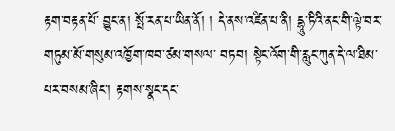རྟག་བརྟན་པོ་ བྱུང་ན། སྤོ་རན་པ་ཡིན་ནོ། ། དེ་ནས་འཛིན་པ་ནི། དྷཱུ་ཏིའི་ནང་གི་ལྟེ་བར་གཏུམ་མོ་གསུམ་འཁྱོག་ཁབ་ཙམ་གསལ་ བཏབ། སྟེང་འོག་གི་རླུང་ཀུན་དེ་ལ་ཐིམ་པར་བསམ་ཞིང་། རྟགས་སྣང་དང་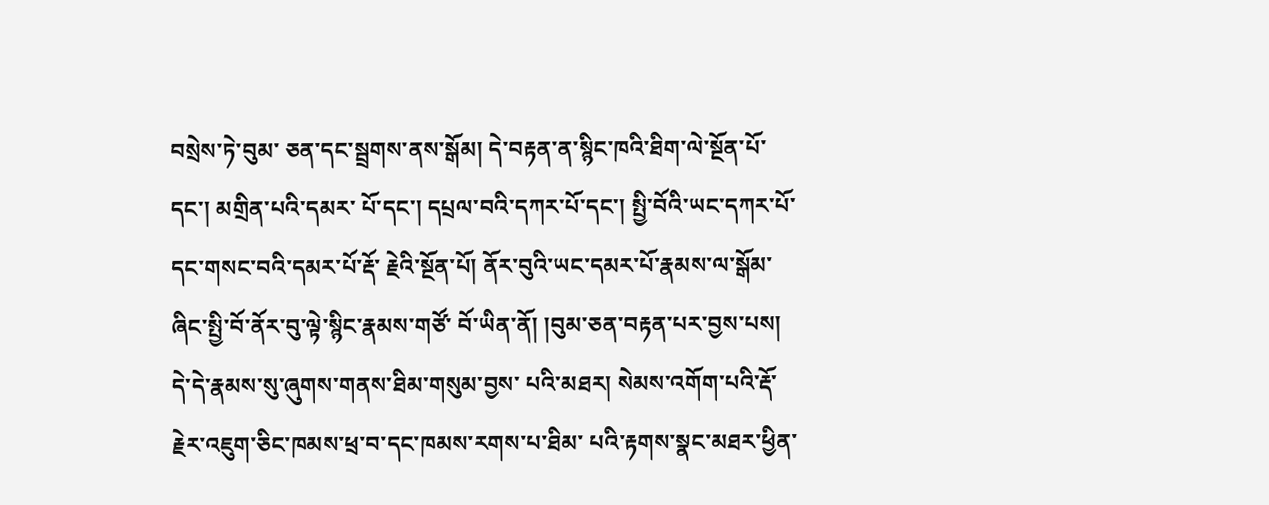བསྲེས་ཏེ་བུམ་ ཅན་དང་སྦྲགས་ནས་སྒོམ། དེ་བརྟན་ན་སྙིང་ཁའི་ཐིག་ལེ་སྔོན་པོ་དང་། མགྲིན་པའི་དམར་ པོ་དང་། དཔྲལ་བའི་དཀར་པོ་དང་། སྤྱི་བོའི་ཡང་དཀར་པོ་དང་གསང་བའི་དམར་པོ་རྡོ་ རྗེའི་སྔོན་པོ། ནོར་བུའི་ཡང་དམར་པོ་རྣམས་ལ་སྒོམ་ཞིང་སྤྱི་བོ་ནོར་བུ་ལྟེ་སྙིང་རྣམས་གཙོ་ བོ་ཡིན་ནོ། །བུམ་ཅན་བརྟན་པར་བྱས་པས། དེ་དེ་རྣམས་སུ་ཞུགས་གནས་ཐིམ་གསུམ་བྱས་ པའི་མཐར། སེམས་འགོག་པའི་རྡོ་རྗེར་འཇུག་ཅིང་ཁམས་ཕྲ་བ་དང་ཁམས་རགས་པ་ཐིམ་ པའི་རྟགས་སྣང་མཐར་ཕྱིན་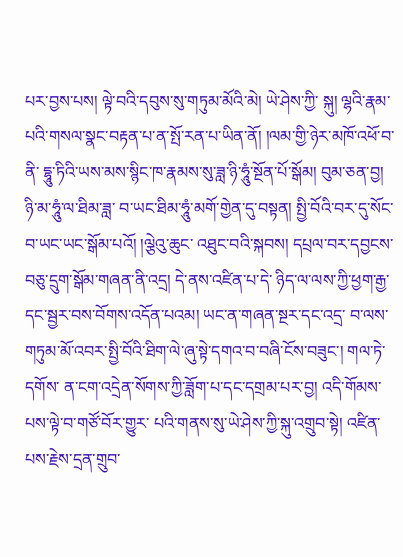པར་བྱས་པས། ལྟེ་བའི་དབུས་སུ་གཏུམ་མོའི་མེ། ཡེ་ཤེས་ཀྱི་ སྐུ། ལྷའི་རྣམ་པའི་གསལ་སྣང་བརྟན་པ་ན་སྤོ་རན་པ་ཡིན་ནོ། །ལམ་གྱི་ཉེར་མཁོ་འཕོ་བ་ནི་ དྷཱུ་ཏིའི་ཡས་མས་སྙིང་ཁ་རྣམས་སུ་ཟླ་ཉི་ཧཱུཾ་སྔོན་པོ་སྒོམ། བུམ་ཅན་བྱ། ཉི་མ་ཧཱུཾ་ལ་ཐིམ་ཟླ་ བ་ཡང་ཐིམ་ཧཱུཾ་མགོ་གྱེན་དུ་བསྟན། སྤྱི་བོའི་བར་དུ་སོང་བ་ཡང་ཡང་སྒོམ་པའོ། །ལྕེའུ་ཆུང་ འཐུང་བའི་སྐབས། དཔྲལ་བར་དབྱངས་བཅུ་དྲུག་སྒོམ་གཞན་ནི་འདྲ། དེ་ནས་འཛིན་པ་དེ་ ཉིད་ལ་ལས་ཀྱི་ཕྱག་རྒྱ་དང་སྦྱར་བས་བོགས་འདོན་པའམ། ཡང་ན་གཞན་སྔར་དང་འདྲ་ བ་ལས་གཏུམ་མོ་འབར་སྤྱི་བོའི་ཐིག་ལེ་ཞུ་སྟེ་དགའ་བ་བཞི་ངོས་བཟུང་། གལ་ཏེ་དགོས་ ན་ངག་འདྲེན་སོགས་ཀྱི་ཟློག་པ་དང་དགྲམ་པར་བྱ། འདི་གོམས་པས་ལྟེ་བ་གཙོ་བོར་གྱུར་ པའི་གནས་སུ་ཡེ་ཤེས་ཀྱི་སྐུ་འགྲུབ་སྟེ། འཛིན་པས་རྗེས་དྲན་གྲུབ་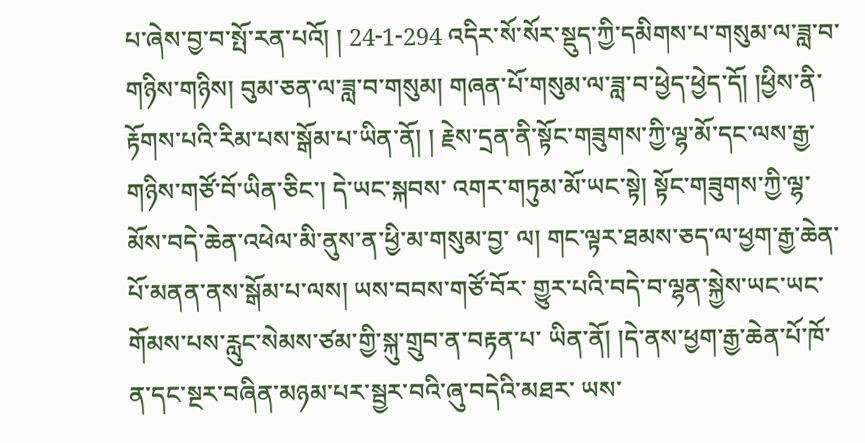པ་ཞེས་བྱ་བ་སྤོ་རན་པའོ། ། 24-1-294 འདིར་སོ་སོར་སྡུད་ཀྱི་དམིགས་པ་གསུམ་ལ་ཟླ་བ་གཉིས་གཉིས། བུམ་ཅན་ལ་ཟླ་བ་གསུམ། གཞན་པོ་གསུམ་ལ་ཟླ་བ་ཕྱེད་ཕྱེད་དོ། །ཕྱིས་ནི་རྟོགས་པའི་རིམ་པས་སྒོམ་པ་ཡིན་ནོ། ། རྗེས་དྲན་ནི་སྟོང་གཟུགས་ཀྱི་ལྷ་མོ་དང་ལས་རྒྱ་གཉིས་གཙོ་བོ་ཡིན་ཅིང་། དེ་ཡང་སྐབས་ འགར་གཏུམ་མོ་ཡང་སྟེ། སྟོང་གཟུགས་ཀྱི་ལྷ་མོས་བདེ་ཆེན་འཕེལ་མི་ནུས་ན་ཕྱི་མ་གསུམ་བྱ་ ལ། གང་ལྟར་ཐམས་ཅད་ལ་ཕྱག་རྒྱ་ཆེན་པོ་མནན་ནས་སྒོམ་པ་ལས། ཡས་བབས་གཙོ་བོར་ གྱུར་པའི་བདེ་བ་ལྷན་སྐྱེས་ཡང་ཡང་གོམས་པས་རླུང་སེམས་ཙམ་གྱི་སྐུ་གྲུབ་ན་བརྟན་པ་ ཡིན་ནོ། །དེ་ནས་ཕྱག་རྒྱ་ཆེན་པོ་ཁོ་ན་དང་སྔར་བཞིན་མཉམ་པར་སྦྱར་བའི་ཞུ་བདེའི་མཐར་ ཡས་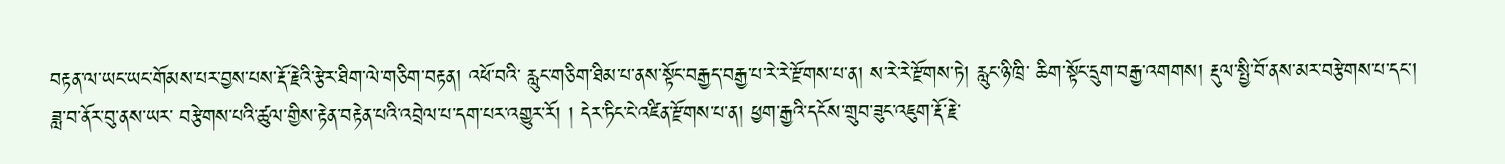བརྟན་ལ་ཡང་ཡང་གོམས་པར་བྱས་པས་རྡོ་རྗེའི་རྩེར་ཐིག་ལེ་གཅིག་བརྟན། འཕོ་བའི་ རླུང་གཅིག་ཐིམ་པ་ནས་སྟོང་བརྒྱད་བརྒྱ་པ་རེ་རེ་རྫོགས་པ་ན། ས་རེ་རེ་རྫོགས་ཏེ། རླུང་ཉི་ཁྲི་ ཆིག་སྟོང་དྲུག་བརྒྱ་འགགས། རྡུལ་སྤྱི་བོ་ནས་མར་བརྩེགས་པ་དང་། ཟླ་བ་ནོར་བུ་ནས་ཡར་ བརྩེགས་པའི་ཚུལ་གྱིས་རྟེན་བརྟེན་པའི་འབྲེལ་པ་དག་པར་འགྱུར་རོ། ། དེར་ཏིང་ངེ་འཛིན་རྫོགས་པ་ན། ཕྱག་རྒྱའི་དངོས་གྲུབ་ཟུང་འཇུག་རྡོ་རྗེ་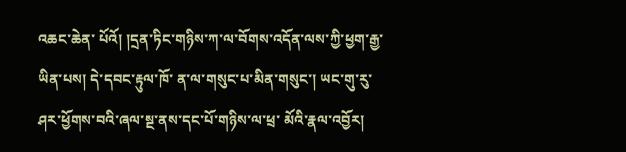འཆང་ཆེན་ པོའོ། །དྲན་ཏིང་གཉིས་ཀ་ལ་བོགས་འདོན་ལས་ཀྱི་ཕྱག་རྒྱ་ཡིན་པས། དེ་དབང་རྟུལ་ཁོ་ ན་ལ་གསུང་པ་མིན་གསུང་། ཡང་གུ་རུ་ཤར་ཕྱོགས་བའི་ཞལ་སྔ་ནས་དང་པོ་གཉིས་ལ་ཕྲ་ མོའི་རྣལ་འབྱོར།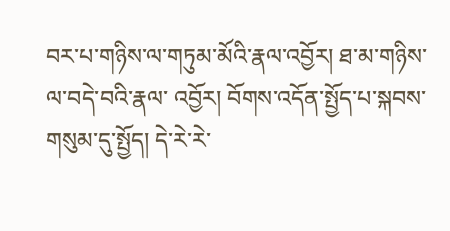བར་པ་གཉིས་ལ་གཏུམ་མོའི་རྣལ་འབྱོར། ཐ་མ་གཉིས་ལ་བདེ་བའི་རྣལ་ འབྱོར། བོགས་འདོན་སྤྱོད་པ་སྐབས་གསུམ་དུ་སྤྱོད། དེ་རེ་རེ་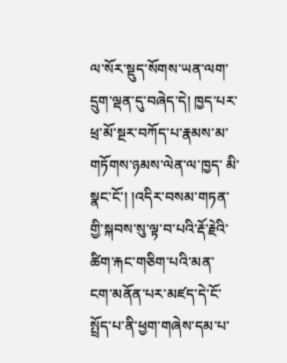ལ་སོར་སྡུད་སོགས་ཡན་ལག་ དྲུག་ལྡན་དུ་བཞེད་དེ། ཁྱད་པར་ཕྲ་མོ་སྔར་བཀོད་པ་རྣམས་མ་གཏོགས་ཉམས་ལེན་ལ་ཁྱད་ མི་སྣང་ངོ་། །འདིར་བསམ་གཏན་གྱི་སྐབས་སུ་ལྟ་བ་པའི་རྡོ་རྗེའི་ཚིག་རྐང་གཅིག་པའི་མན་ ངག་མནོན་པར་མཛད་དེ་ངོ་སྤྲོད་པ་ནི་ཕྱག་གཞེས་དམ་པ་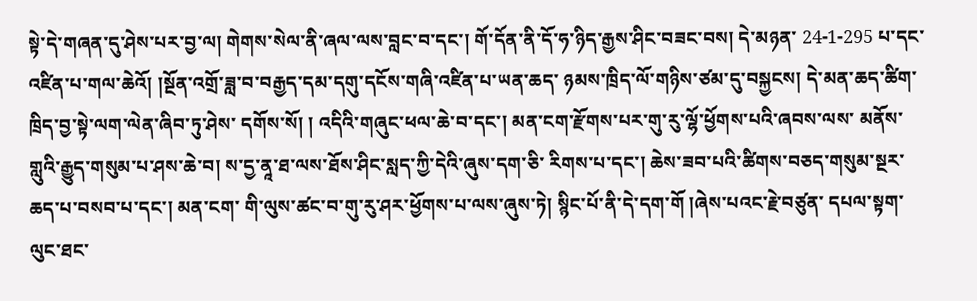སྟེ་དེ་གཞན་དུ་ཤེས་པར་བྱ་ལ། གེགས་སེལ་ནི་ཞལ་ལས་བླང་བ་དང་། གོ་དོན་ནི་དོ་ཧ་ཉིད་རྒྱས་ཤིང་བཟང་བས། དེ་མཉན་ 24-1-295 པ་དང་འཛིན་པ་གལ་ཆེའོ། །སྔོན་འགྲོ་ཟླ་བ་བརྒྱད་དམ་དགུ་དངོས་གཞི་འཛིན་པ་ཡན་ཆད་ ཉམས་ཁྲིད་ལོ་གཉིས་ཙམ་དུ་བསྐྱངས། དེ་མན་ཆད་ཚིག་ཁྲིད་བྱ་སྟེ་ལག་ལེན་ཞིབ་ཏུ་ཤེས་ དགོས་སོ། ། འདིའི་གཞུང་ཕལ་ཆེ་བ་དང་། མན་ངག་རྫོགས་པར་གུ་རུ་ལྷོ་ཕྱོགས་པའི་ཞབས་ལས་ མནོས་གླུའི་རྒྱུད་གསུམ་པ་ཤས་ཆེ་བ། ས་དྱ་ནཱ་ཐ་ལས་ཐོས་ཤིང་སླད་ཀྱི་དེའི་ཞུས་དག་ཅི་ རིགས་པ་དང་། ཆེས་ཟབ་པའི་ཚིགས་བཅད་གསུམ་སྔར་ཆད་པ་བསབ་པ་དང་། མན་ངག་ གི་ལུས་ཚང་བ་གུ་རུ་ཤར་ཕྱོགས་པ་ལས་ཞུས་ཏེ། སྙིང་པོ་ནི་དེ་དག་གོ །ཞེས་པའང་རྗེ་བཙུན་ དཔལ་སྟག་ལུང་ཐང་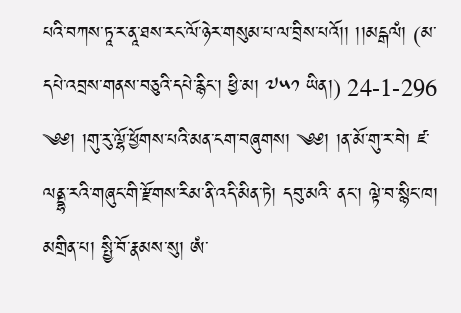པའི་བཀས་ཏཱ་ར་ནཱ་ཐས་རང་ལོ་ཉེར་གསུམ་པ་ལ་བྲིས་པའོ།། །།མངྒལཾ། (མ་དཔེ་འབྲས་གནས་བཅུའི་དཔེ་རྙིང་། ཕྱི་མ། ༧༥༡ ཡིན།) 24-1-296 ༄༅། །གུ་རུ་ལྷོ་ཕྱོགས་པའི་མན་ངག་བཞུགས། ༄༅། །ན་མོ་གུ་ར་བེ། ཛ་ལནྡྷ་རའི་གཞུང་གི་རྫོགས་རིམ་ནི་འདི་མིན་ཏེ། དབུ་མའི་ ནང་། ལྟེ་བ་སྙིང་ཁ། མགྲིན་པ། སྤྱི་བོ་རྣམས་སུ། ཨཾ་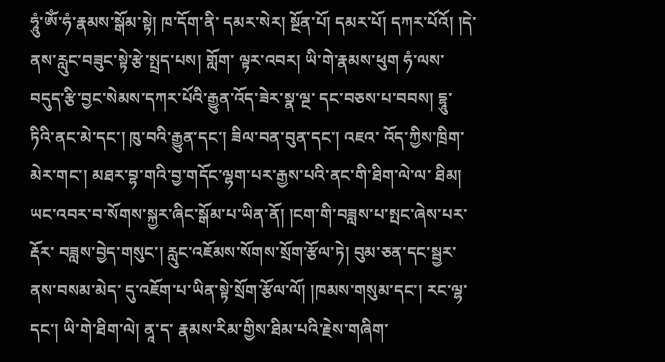ཧཱུཾ་ༀ་ཧཾ་རྣམས་སྒོམ་སྟེ། ཁ་དོག་ནི་ དམར་སེར། སྔོན་པོ། དམར་པོ། དཀར་པོའོ། །དེ་ནས་རླུང་བཟུང་སྟེ་རྩེ་སྤྲད་པས། གློག་ ལྟར་འབར། ཡི་གེ་རྣམས་ཕུག ཧཾ་ལས་བདུད་རྩི་བྱང་སེམས་དཀར་པོའི་རྒྱུན་འོད་ཟེར་སྣ་ལྔ་ དང་བཅས་པ་བབས། དྷཱུ་ཏིའི་ནང་མེ་དང་། ཁུ་བའི་རྒྱུན་དང་། ཟིལ་བན་བུན་དང་། འཇའ་ འོད་ཀྱིས་ཁྲིག་མེར་གང་། མཐར་བྷ་གའི་བྱ་གདོང་ལྷག་པར་རྒྱས་པའི་ནང་གི་ཐིག་ལེ་ལ་ ཐིམ། ཡང་འབར་བ་སོགས་སྐྱར་ཞིང་སྒོམ་པ་ཡིན་ནོ། །ངག་གི་བཟླས་པ་སྤང་ཞེས་པར་རྡོར་ བཟླས་བྱེད་གསུང་། རླུང་འཇོམས་སོགས་སྲོག་རྩོལ་ཏེ། བུམ་ཅན་དང་སྦྱར་ནས་བསམ་མེད་ དུ་འཇོག་པ་ཡིན་སྟེ་སྲོག་རྩོལ་ལོ། །ཁམས་གསུམ་དང་། རང་ལྷ་དང་། ཡི་གེ་ཐིག་ལེ། ནཱ་ད་ རྣམས་རིམ་གྱིས་ཐིམ་པའི་རྗེས་གཞིག་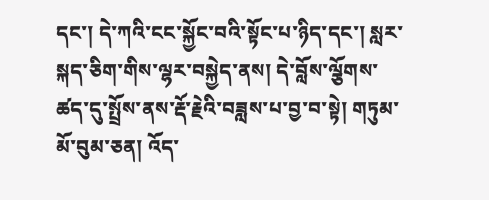དང་། དེ་ཀའི་ངང་སྐྱོང་བའི་སྟོང་པ་ཉིད་དང་། སླར་ སྐད་ཅིག་གིས་ལྷར་བསྐྱེད་ནས། དེ་བློས་ལྕོགས་ཚད་དུ་སྤྲོས་ནས་རྡོ་རྗེའི་བཟླས་པ་བྱ་བ་སྟེ། གཏུམ་མོ་བུམ་ཅན། འོད་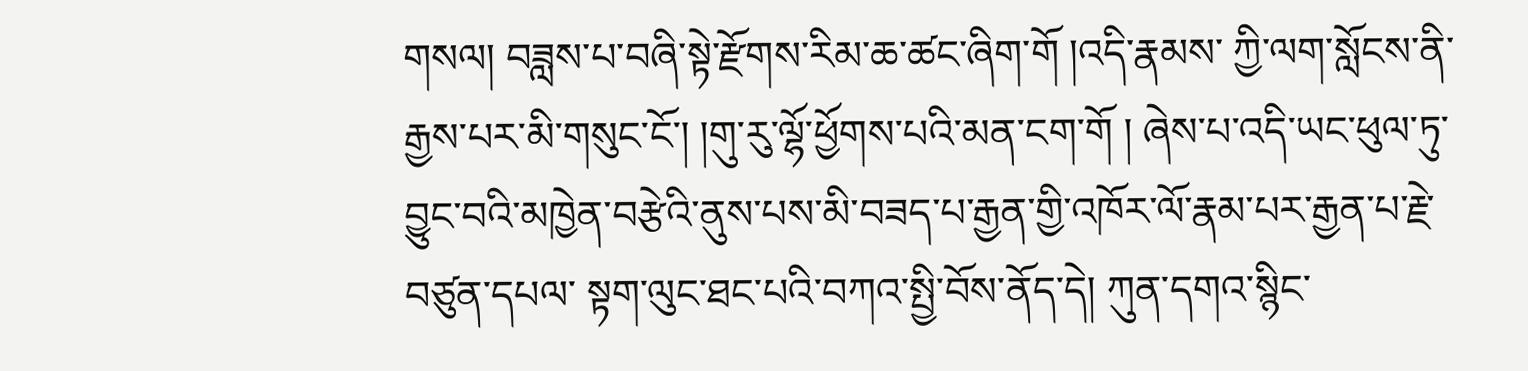གསལ། བཟླས་པ་བཞི་སྟེ་རྫོགས་རིམ་ཆ་ཚང་ཞིག་གོ །འདི་རྣམས་ ཀྱི་ལག་སློངས་ནི་རྒྱས་པར་མི་གསུང་ངོ་། །གུ་རུ་ལྷོ་ཕྱོགས་པའི་མན་ངག་གོ ། ཞེས་པ་འདི་ཡང་ཕུལ་ཏུ་བྱུང་བའི་མཁྱེན་བརྩེའི་ནུས་པས་མི་བཟད་པ་རྒྱན་གྱི་འཁོར་ལོ་རྣམ་པར་རྒྱན་པ་རྗེ་བཙུན་དཔལ་ སྟག་ལུང་ཐང་པའི་བཀའ་སྤྱི་བོས་ནོད་དེ། ཀུན་དགའ་སྙིང་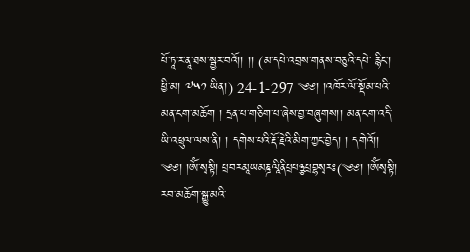པོ་ཏཱ་ར་ནཱ་ཐས་སྦྱར་བའོ།། །། (མ་དཔེ་འབྲས་གནས་བཅུའི་དཔེ་ རྙིང་། ཕྱི་མ། ༧༥༡ ཡིན།) 24-1-297 ༄༅། །འཁོར་ལོ་སྡོམ་པའི་མན་ངག་མཆོག ། དྲན་པ་གཅིག་པ་ཞེས་བྱ་བཞུགས།། མན་ངག་འདི་ཡི་འཕྲུལ་ལས་ནི། ། དགེས་པའི་རྡོ་རྗེའི་མིག་ཀྱང་བྱེད། ། དགེའོ།། ༄༅། །ༀ་སྭསྟི། པྲབརམཱཡམཎྜལཱིནིཔྲཔཉྩཔྲབྷསྭརཿ(༄༅། །ༀསྭསྟི། རབ་མཆོག་སྒྱུ་མའི་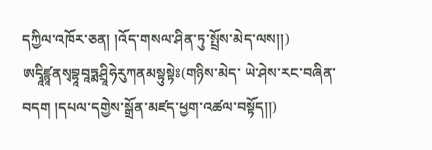དཀྱིལ་འཁོར་ཅན། །འོད་གསལ་ཤིན་ཏུ་སྤྲོས་མེད་ལས།།) ཨདྭཱིཛྙཱནསྭབྷཱབཱཏྨཤྲཱིཧེརུཀནམསྟུསྟེཿ(གཉིས་མེད་ ཡེ་ཤེས་རང་བཞིན་བདག །དཔལ་དགྱེས་སྒྲོན་མཛད་ཕྱག་འཚལ་བསྟོད།།)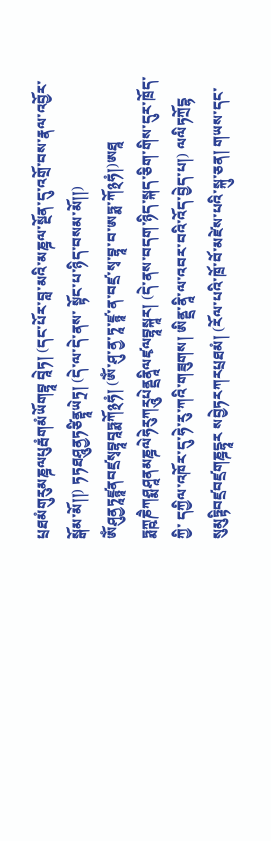པྲཐམཾགུརུམཎྜལཔུརྦཾགམཾཡོགབྷཱ བཱེཏ། (དང་པོར་བླ་མའི་མཎྜལ་སྔོན་དུ་འགྲོ་བས་རྣལ་འབྱོར་སྒོམ་མོ།།) ཏཏཐཤཱུནྱཏཙིནྟཱཡེཏྲ། (དེ་ལ་དེ་ནས་ སྟོང་པ་ཉིད་བསམ་མོ།།) ༀཤུནྱཏཱཛྙཱནབཛྲསྭབྷཱབཱཏྨཀོ྅ཧཾ། (ༀ་ཤུ་ནྱ་ཏཱ་ཛྙཱ་ན་བཛྲ་སྭ་བྷཱ་བ་ཨཏྨ་ཀོ྅ཧཾ།)ཨཐཱ ཏྨཀྵཎཻཀཤྨཤཱནམཎྜལེཧེརུཀརཱུཔེནྡྲནཱིལཛྭལབྷཱསྐཱར། (དེ་ནས་བདག་ཉིད་སྐད་ཅིག་གིས་དུར་ཁྲོད་ཀྱི་ དཀྱིལ་འཁོར་དུ་ཧེ་རུ་ཀའི་གཟུགས། ཨིནྡྲ་ནཱི་ལ་འབར་བའི་འོད་བྱེད་པ།) ལལིཏཀྲོདྷ སུམུཏྟིབཛྲབཛྲགཎྜདྷཱར སབྱེཏརཀརཔྲཐམཾ། (རོལ་པའི་ཁྲོ་བོ་མཛེས་པའི་སྐུ་ཅན། གཡས་དང་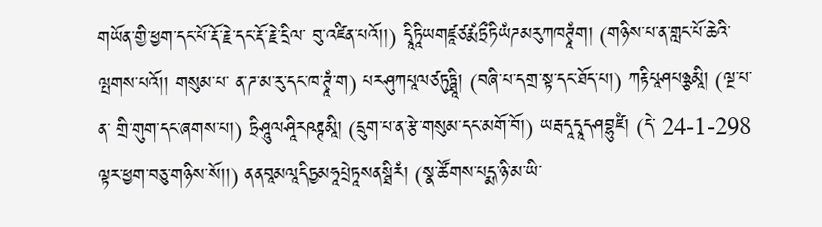གཡོན་གྱི་ཕྱག་དང་པོ་རྡོ་རྗེ་དང་རྡོ་རྗེ་དྲིལ་ བུ་འཛིན་པའོ།།) དྭཱིཏཱིཡགཛཱཙརྨཾཏྲྀཏིཡཾཌམརུཀཁཊྭཱཾག། (གཉིས་པ་ན་གླང་པོ་ཆེའི་ལྤགས་པའོ།། གསུམ་པ་ ན་ཌ་མ་རུ་དང་ཁ་ཊྭཱཾ་ག) པརཤུཀཔཱལཙཏུཏྠཱི། (བཞི་པ་དགྲ་སྟ་དང་ཐོད་པ།) ཀརྟིཔཱཤཔཉྩམཱི། (ལྔ་པ་ན་ གྲི་གུག་དང་ཞགས་པ།) ཏྲིཤཱུལཤཱིརཥཊྚམཱི། (དྲུག་པ་ན་རྩེ་གསུམ་དང་མགོ་བོ།) ཡརྦདཱདྭཱདཤབྷུཛཾ། (དེ་ 24-1-298 ལྟར་ཕྱག་བཅུ་གཉིས་སོ།།) ནནབཱམལཱདིཏྱམཧཱཔྲེཏཱསནསྠིརཾ། (སྣ་ཚོགས་པདྨ་ཉི་མ་ཡི་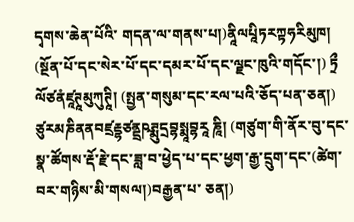དྭགས་ཆེན་པོའི་ གདན་ལ་གནས་པ།)ནཱིལཔཱིཏརཀྟཧརིམུཁ། (སྔོན་པོ་དང་སེར་པོ་དང་དམར་པོ་དང་ལྗང་ཁུའི་གདོང་།) ཏྲྀ ལོཙནཾཛཱཊཱམུཀུཊཱི། (སྤྱན་གསུམ་དང་རལ་པའི་ཅོད་པན་ཅན།) ཙུརམཎིནནབཛྲརྡྷཙནྡྲཥཊྨུདྲབྷསྨཱབྷརཱ ཎཱི། (གཙུག་གི་ནོར་བུ་དང་སྣ་ཚོགས་རྡོ་རྗེ་དང་ཟླ་བ་ཕྱེད་པ་དང་ཕྱག་རྒྱ་དྲུག་དང་(ཚེག་བར་གཉིས་མི་གསལ།)བརྒྱན་པ་ ཅན།)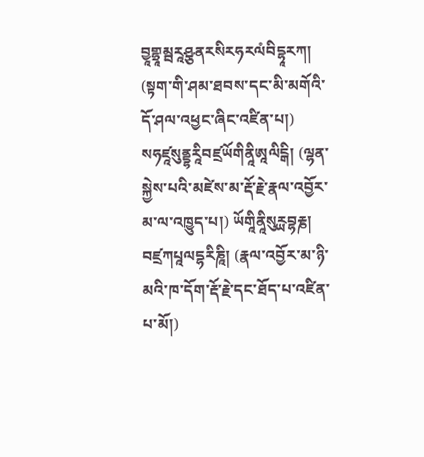བྱཱགྷྲཱམྦརཱཤྩནརསིརཧརལཾབིདྷཱརཀ། (སྟག་གི་ཤམ་ཐབས་དང་མི་མགོའི་དོ་ཤལ་འཕྱང་ཞིང་འཛིན་པ།) སཧཛཱསུནྡྷརཱིབཛྲཡོགིནཱིཨཱལིངྒི། (ལྷན་སྐྱེས་པའི་མཛེས་མ་རྡོ་རྗེ་རྣལ་འབྱོར་མ་ལ་འཁྱུད་པ།) ཡོགཱིནཱིསུཪྻབྷརྞ། བཛྲཀཔཱལདྷརིཎཱི། (རྣལ་འབྱོར་མ་ཉི་མའི་ཁ་དོག་རྡོ་རྗེ་དང་ཐོད་པ་འཛིན་པ་མོ།)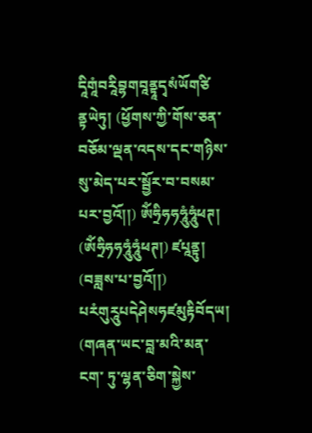དཱིགཱཾབརཱིབྷགབཱནྟཱདྭསཾཡོགཙི ནྟཡེཏུ། (ཕྱོགས་ཀྱི་གོས་ཅན་བཅོམ་ལྡན་འདས་དང་གཉིས་སུ་མེད་པར་སྦྱོར་བ་བསམ་པར་བྱའོ།།) ༀཧྲིཧཧཧཱུཾཧཱུཾཕཊ། (ༀཧྲིཧཧཧཱུཾཧཱུཾཕཊ།) ཛཔཱནྟུ། (བཟླས་པ་བྱའོ།།) པརཾགུརཱུཔདེཤེསཧཛམུརྟིབོདཡ། (གཞན་ཡང་བླ་མའི་མན་ངག་ ཏུ་ལྷན་ཅིག་སྐྱེས་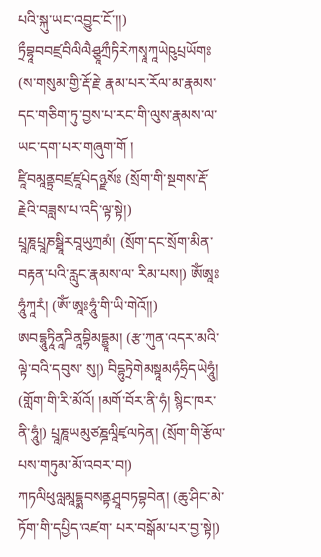པའི་སྐུ་ཡང་འབྱུང་ངོ་།།) ཏྲྀབྷཱབབཛྲབིལིལཻཤྩཱཀྲྀཏིརེཀསྭཱཀཱཡེཥུཔྲཡོགཿ (ས་གསུམ་གྱི་རྡོ་རྗེ་ རྣམ་པར་རོལ་མ་རྣམས་དང་གཅིག་ཏུ་བྱས་པ་རང་གི་ལུས་རྣམས་ལ་ཡང་དག་པར་གཞུག་གོ ། ཛཱིབམཱནྟྲབཛྲཛཱཔེདཉྫསོཿ (སྲོག་གི་སྔགས་རྡོ་རྗེའི་བཟླས་པ་འདི་ལྟ་སྟེ།) པྲཱཎཱཔྲཱཎསྠཱིརབཱཡུཀྲམཾ། (སྲོག་དང་སྲོག་མིན་བརྟན་པའི་རླུང་རྣམས་ལ་ རིམ་པས།) ༀཨཱཿཧཱུཾཀཱརཾ། (ༀ་ཨཱཿཧཱུཾ་གི་ཡི་གེའོ།།) ཨབདྷཱུཏཱིནཱཌིནཱབྷིམདྷྱཱམ། (རྩ་ཀུན་འདར་མའི་ལྟེ་བའི་དབུས་ སུ།) བིདྷུཏྲེགེམསྟཱམཧཾཧྲིདཡེཧཱུཾ། (གློག་གི་རི་མོའོ། །མགོ་བོར་ནི་ཧཾ། སྙིང་ཁར་ནི་ཧཱུཾ།) པྲཱཎཱཡམུཙཎྜལཱིཛྭལཏེན། (སྲོག་གི་རྩོལ་པས་གཏུམ་མོ་འབར་བ།) ཀཏལིཕུལླམཱདྷྨབསནྟཤྲཱབཏབྷབེན། (ཆུ་ཤིང་མེ་ཏོག་གི་དཔྱིད་འཛག་ པར་བསྒོམ་པར་བྱ་སྟེ།)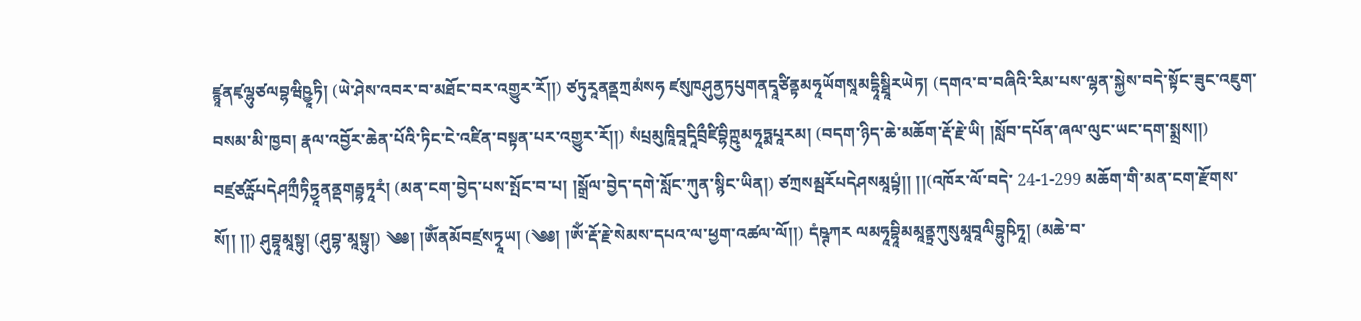ཛྙཱནཛྭལྷུཙལབྷཝིཥྱཱཏི། (ཡེ་ཤེས་འབར་བ་མཐོང་བར་འགྱུར་རོ།།) ཙཏུརཱནནྡཀྲམཾསཧ ཛསུཁཤུནྱཏཔུགནདྭཱཙིནྟམཧཱཡོགསཱམདྷཱིསྠཱིརཡེཏ། (དགའ་བ་བཞིའི་རིམ་པས་ལྷན་སྐྱེས་བདེ་སྟོང་ཟུང་འཇུག་ བསམ་མི་ཁྱབ། རྣལ་འབྱོར་ཆེན་པོའི་ཏིང་ངེ་འཛིན་བསྟན་པར་འགྱུར་རོ།།) སཾཔྲམུཁཱིབཱདཱིབྲྀཛིབྷིཀྵུམཧཱཏྨཔཱརམ། (བདག་ཉིད་ཆེ་མཆོག་རྡོ་རྗེ་ཡི། །སློབ་དཔོན་ཞལ་ལུང་ཡང་དག་སྨྲས།།) བཛྲཙཪྻོཔདེཤཀྲྀཏིཏྱཱནནྡགརྦྷཏཱརཾ། (མན་ངག་བྱེད་པས་སྤོང་བ་པ། །སྒྲོལ་བྱེད་དགེ་སློང་ཀུན་སྙིང་ཡིན།) ཙཀྲསམྦརོཔདེཤསམཱཔྟཾ།། །།(འཁོར་ལོ་བདེ་ 24-1-299 མཆོག་གི་མན་ངག་རྫོགས་སོ།། །།) ཤུབྷཱམཱསྟུ། (ཤུབྷ་མཱསྟུ།) ༄༅། །ༀནམོབཛྲསཏྭཱཡ། (༄༅། །ༀ་རྡོ་རྗེ་སེམས་དཔའ་ལ་ཕྱག་འཚལ་ལོ།།) དཾཥྚཀར ལམཧཱབྷཱིམམཱནྟྲཀུསུམཱབཱལིབྷུཥིཏཱ། (མཆེ་བ་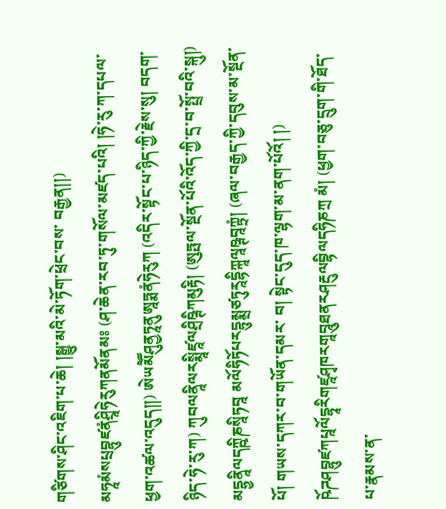གཙིགས་ཤིང་འཇིག་པ་ཆེ། །སྒྱུ་མའི་མེ་ཏོག་ཕྲེང་བས་ བརྒྱན།།) མཧཱམཾསཔྲབྷུཛནཾཤྲཱིཧེརུཀནམོནམཿ (ཤ་ཆེན་རབ་ཏུ་གསོལ་མཛད་པའི། །ཧེ་རུ་ཀ་དཔལ་ ཕྱག་འཚལ་འདུད།།) ཨེཡམཽཤུནྱཏཱནུཨཱཏྨནཾཧེརུཀ (འདིར་སྟོང་པ་ཉིད་ཀྱི་རྗེས་སུ། བདག་ཉིད་ཧེ་རུ་ཀ) ཀུབལནཱིལརསྨཱིཛཱལཤྲིཥྚིཀམུརྟི། (ཨུཏྤལ་སྔོན་པོའི་འོད་ཀྱི་དྲ་བ་སྤྲོ་བའི་སྐུ།) མདྷྱནཱིལདཀྵིཎསཱིཏབཱ མལོཧིཏོཔརདྷུམྨྲཙཏུརཱདྷིཀྐཱལཱཥྚབཱཀྟྲཾ། (ཞལ་བརྒྱད་ཀྱི་དབུས་མ་སྔོན་པོ། གཡས་དཀར་བ་གཡོན་དམར་ བ། སྟེང་དུད་ཁ་ལྷག་མ་ནག་པོའོ། །) ཥོཌཤབྷུཛཀཔཱལོདྷཱརིགཛཱཤྭཁརགཱབཱུཐནརཤརྔུལབྷིལདཧིཎཀྲ མཾ། (ཕྱག་བཅུ་དྲུག་གི་ཐོད་པ་རྣམས་ན་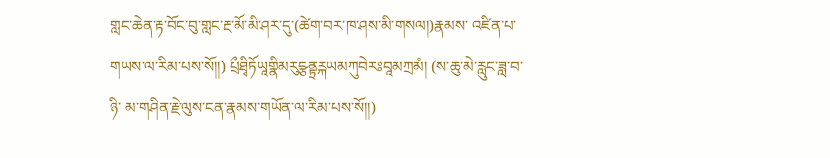གླང་ཆེན་རྟ་བོང་བུ་གླང་རྔ་མོ་མི་ཤར་དུ་(ཚེག་བར་ཁ་ཤས་མི་གསལ།)རྣམས་ འཛིན་པ་གཡས་ལ་རིམ་པས་སོ།།) པྲྀཐྭིཏོཡཱགྣིམརུདྩནྟྲཪྐཡམཀུབེརཿབཱམཀྲམཾ། (ས་ཆུ་མེ་རླུང་ཟླ་བ་ཉི་ མ་གཤིན་རྗེ་ལུས་ངན་རྣམས་གཡོན་ལ་རིམ་པས་སོ།།)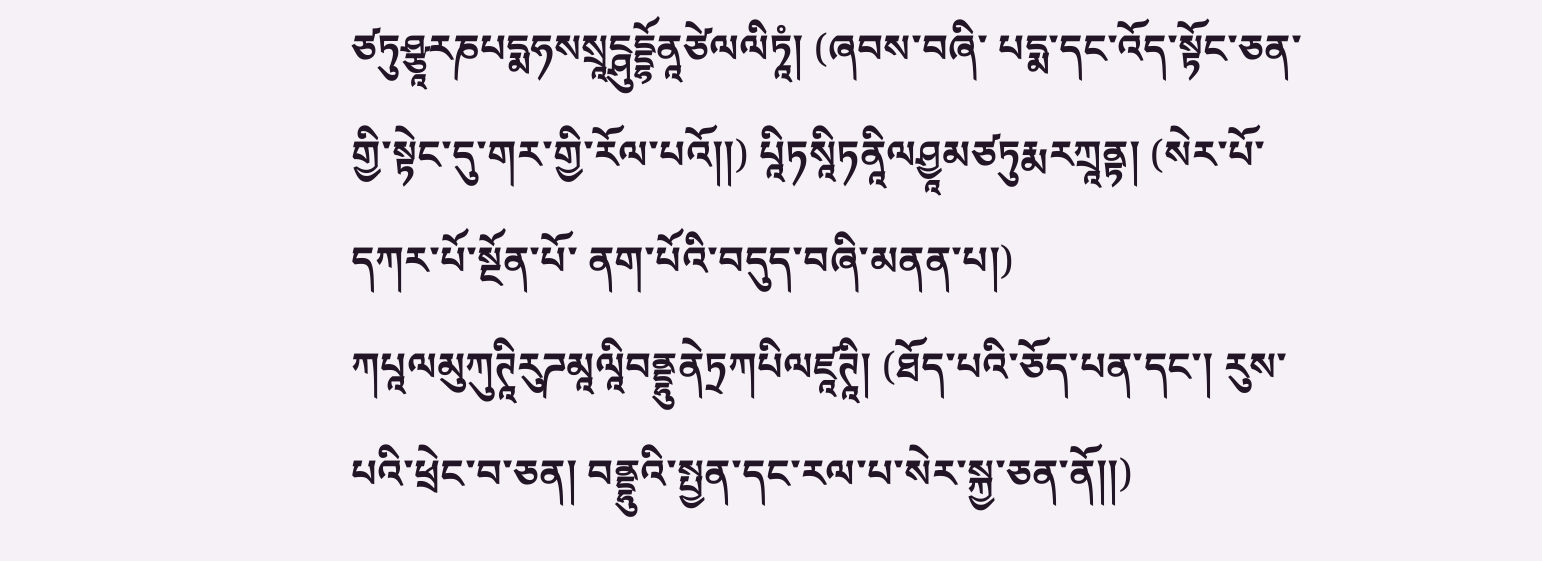ཙཏུཤྩཱརཎཔདྨཧསསྲཱངྴུདྡྷོནཱཙེལལིཏཱཾ། (ཞབས་བཞི་ པདྨ་དང་འོད་སྟོང་ཅན་གྱི་སྟེང་དུ་གར་གྱི་རོལ་པའོ།།) པཱིཏསཱིཏནཱིལཤྱཱམཙཏུརྨརཀྲཱནྟ། (སེར་པོ་དཀར་པོ་སྔོན་པོ་ ནག་པོའི་བདུད་བཞི་མནན་པ།) ཀཔཱལམུཀུཊཱིརུཌམཱལཱིབནྡྷུནེཏྲཀཔིལཛཱཊཱི། (ཐོད་པའི་ཅོད་པན་དང་། རུས་ པའི་ཕྲེང་བ་ཅན། བནྡྷུའི་སྤྱན་དང་རལ་པ་སེར་སྐྱ་ཅན་ནོ།།)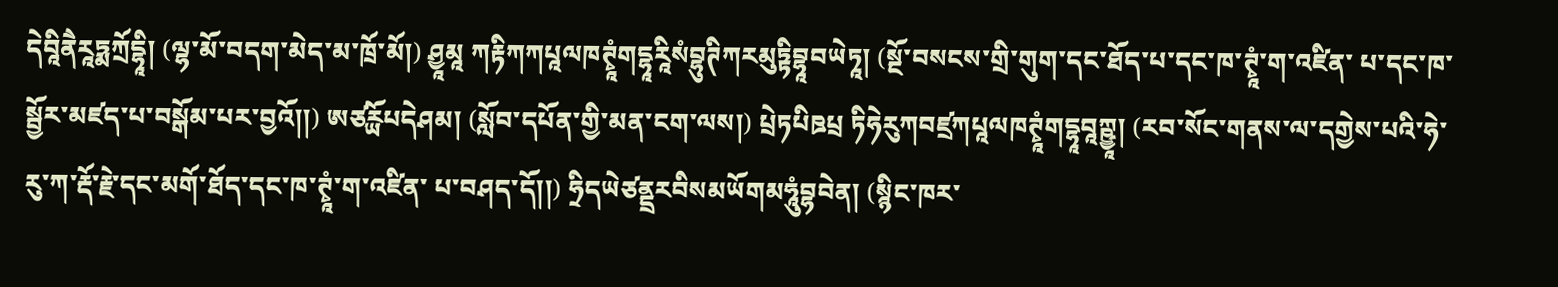དེབཱིནཻརཱཏྨཀྲོདྷཱི། (ལྷ་མོ་བདག་མེད་མ་ཁྲོ་མོ།) ཤྱཱམཱ ཀརྟིཀཀཔཱལཁཊྭཱཾགདྷཱརཱིསཾབྷུཊིཀརམུཏྟིབྷཱབཡེཏཱ། (སྔོ་བསངས་གྲི་གུག་དང་ཐོད་པ་དང་ཁ་ཊྭཱཾ་ག་འཛིན་ པ་དང་ཁ་སྦྱོར་མཛད་པ་བསྒོམ་པར་བྱའོ།།) ཨཙཪྻོཔདེཤམ། (སློབ་དཔོན་གྱི་མན་ངག་ལས།) པྲེཏཔིཋཔྲ ཏིཧེརུཀབཛྲཀཔཱལཁཊྭཱཾགདྷཱབཱཀྵྱཱ། (རབ་སོང་གནས་ལ་དགྱེས་པའི་ཧེ་རུ་ཀ་རྡོ་རྗེ་དང་མགོ་ཐོད་དང་ཁ་ཊྭཱཾ་ག་འཛིན་ པ་བཤད་དོ།།) ཧྲིདཡེཙནྡྲརབིསམཡོགམཧཱུཾབྷབེན། (སྙིང་ཁར་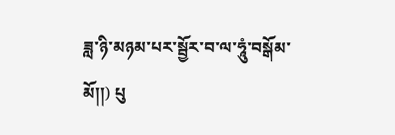ཟླ་ཉི་མཉམ་པར་སྦྱོར་བ་ལ་ཧཱུཾ་བསྒོམ་མོ།།) པུ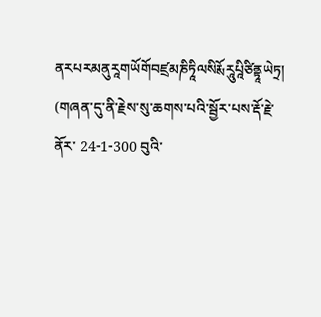ནརཔརམནུརཱགཡོགོབཛྲམཎིཏཱིལསིརྶོརཱུཔཱིཙིནྟཱཡེཏྲ། (གཞན་དུ་ནི་རྗེས་སུ་ཆགས་པའི་སྦྱོར་པས་རྡོ་རྗེ་ནོར་ 24-1-300 བུའི་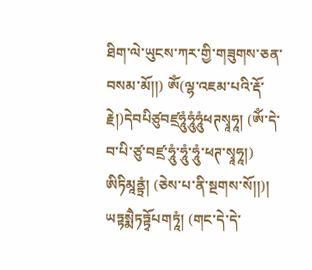ཐིག་ལེ་ཡུངས་ཀར་གྱི་གཟུགས་ཅན་བསམ་མོ།།) ༀ(ལྷ་འཇམ་པའི་རྡོ་རྗེ།)དེབཔིཙུབཛྲཧཱུཾཧཱུཾཧཱུཾཕཊསྭཱཧཱ། (ༀ་དེ་ བ་པི་ཙུ་བཛྲ་ཧཱུཾ་ཧཱུཾ་ཧཱུཾ་ཕཊ་སྭཱཧཱ།) ཨིཏིམཱནྟྲཾ། (ཅེས་པ་ནི་སྔགས་སོ།།)། ཡཏྟསྨཻཏཏྟྭོཔགཏཱཾ། (གང་དེ་དེ་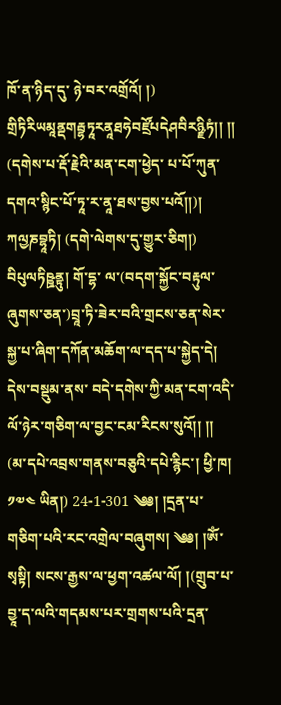ཁོ་ན་ཉིད་དུ་ ཉེ་བར་འགྲོའོ། །) གྲིཏིརིཡམཱནྡགརྦྷཏཱརནཱཐཧེབཛྲོཔདེཤབིརཉྫིཏཾ།། །། (དགེས་པ་རྡོ་རྗེའི་མན་ངག་ཕྱེད་ པ་པོ་ཀུན་དགའ་སྙིང་པོ་ཏཱ་ར་ནཱ་ཐས་བྱས་པའོ།།)། ཀལྱཎབྷཱཏི། (དགེ་ལེགས་དུ་གྱུར་ཅིག།) བིཔུལཏིཥྛནྟུ། གོ་དྷ་ ལ་(བདག་སྐྱོང་བརྟུལ་ཞུགས་ཅན་)བྲཱ་ཏི་ཟེར་བའི་གྲངས་ཅན་སེར་སྐྱ་པ་ཞིག་དཀོན་མཆོག་ལ་དད་པ་སྐྱེད་དེ། དེས་བསྡུམ་ནས་ བདེ་དགེས་ཀྱི་མན་ངག་འདི་ལོ་ཉེར་གཅིག་ལ་བྱང་ངམ་རིངས་སུའོ།། །། (མ་དཔེ་འབྲས་གནས་བཅུའི་དཔེ་རྙིང་། ཕྱི་ཁ། ༡༧༤ ཡིན།) 24-1-301 ༄༅། །དྲན་པ་གཅིག་པའི་རང་འགྲེལ་བཞུགས། ༄༅། །ༀ་སྭསྟི། སངས་རྒྱས་ལ་ཕྱག་འཚལ་ལོ། །(གྲུབ་པ་བྱཱ་ད་ལའི་གདམས་པར་གྲགས་པའི་དྲན་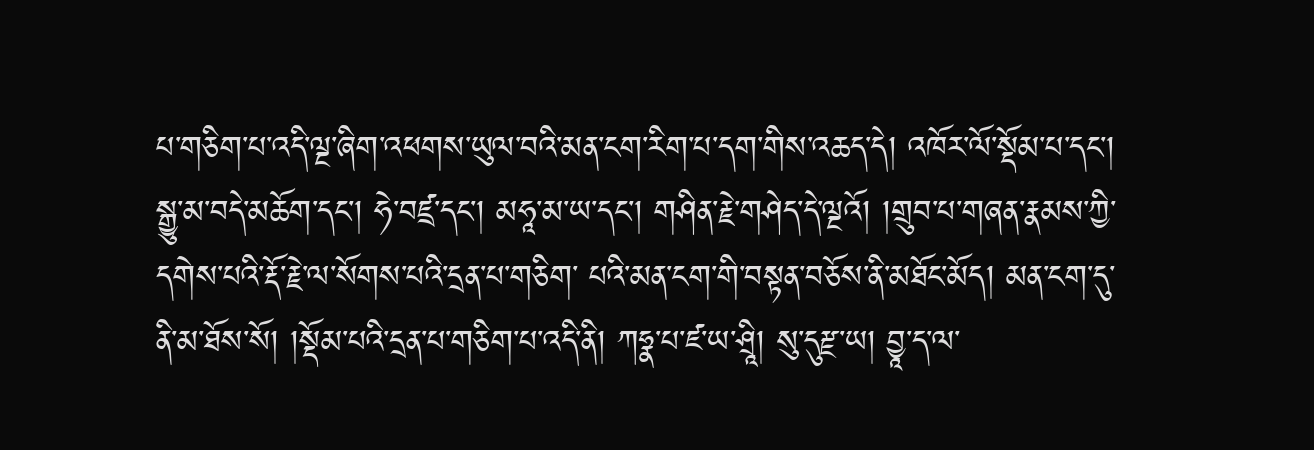པ་གཅིག་པ་འདི་ལྔ་ཞིག་འཕགས་ཡུལ་བའི་མན་ངག་རིག་པ་དག་གིས་འཆད་དེ། འཁོར་ལོ་སྡོམ་པ་དང་། སྒྱུ་མ་བདེ་མཆོག་དང་། ཧེ་བཛྲ་དང་། མཧཱ་མ་ཡ་དང་། གཤིན་རྗེ་གཤེད་དེ་ལྔའོ། །གྲུབ་པ་གཞན་རྣམས་ཀྱི་དགེས་པའི་རྡོ་རྗེ་ལ་སོགས་པའི་དྲན་པ་གཅིག་ པའི་མན་ངག་གི་བསྟན་བཅོས་ནི་མཐོང་མོད། མན་ངག་དུ་ནི་མ་ཐོས་སོ། །སྡོམ་པའི་དྲན་པ་གཅིག་པ་འདི་ནི། ཀཧྣ་པ་ཛ་ཡ་ཤྲཱི། སུ་དུརྫ་ཡ། བྱཱ་ད་ལ་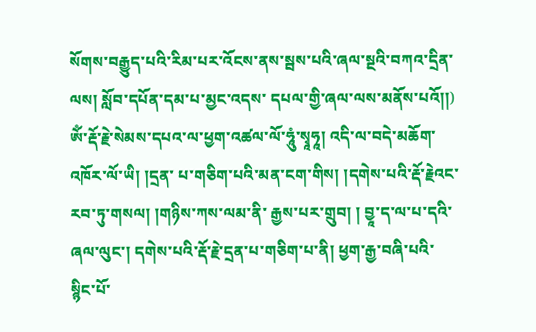སོགས་བརྒྱུད་པའི་རིམ་པར་འོངས་ནས་སྦས་པའི་ཞལ་སྔའི་བཀའ་དྲིན་ལས། སློབ་དཔོན་དམ་པ་མྱང་འདས་ དཔལ་གྱི་ཞལ་ལས་མནོས་པའོ།།) ༀ་རྡོ་རྗེ་སེམས་དཔའ་ལ་ཕྱག་འཚལ་ལོ་ཧཱུཾ་སྭཱཧཱ། འདི་ལ་བདེ་མཆོག་འཁོར་ལོ་ཡི། །དྲན་ པ་གཅིག་པའི་མན་ངག་གིས། །དགེས་པའི་རྡོ་རྗེའང་རབ་ཏུ་གསལ། །གཉིས་ཀས་ལམ་ནི་ རྒྱས་པར་གྲུབ། ། བྱཱ་ད་ལ་པ་དའི་ཞལ་ལུང་། དགེས་པའི་རྡོ་རྗེ་དྲན་པ་གཅིག་པ་ནི། ཕྱག་རྒྱ་བཞི་པའི་ སྙིང་པོ་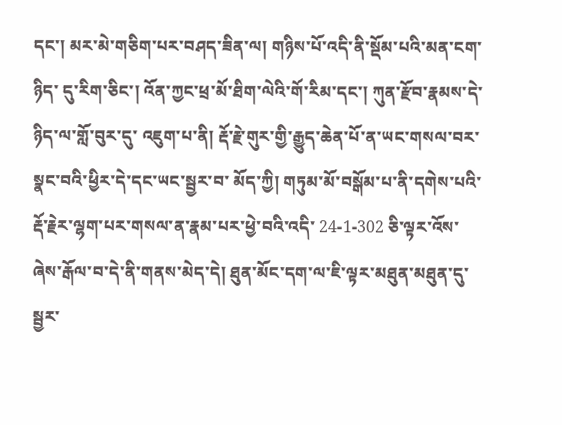དང་། མར་མེ་གཅིག་པར་བཤད་ཟིན་ལ། གཉིས་པོ་འདི་ནི་སྡོམ་པའི་མན་ངག་ཉིད་ དུ་རིག་ཅིང་། འོན་ཀྱང་ཕྲ་མོ་ཐིག་ལེའི་གོ་རིམ་དང་། ཀུན་རྫོབ་རྣམས་དེ་ཉིད་ལ་གློ་བུར་དུ་ འཇུག་པ་ནི། རྡོ་རྗེ་གུར་གྱི་རྒྱུད་ཆེན་པོ་ན་ཡང་གསལ་བར་སྣང་བའི་ཕྱིར་དེ་དང་ཡང་སྦྱར་བ་ མོད་ཀྱི། གཏུམ་མོ་བསྒོམ་པ་ནི་དགེས་པའི་རྡོ་རྗེར་ལྷག་པར་གསལ་ན་རྣམ་པར་ཕྱེ་བའི་འདི་ 24-1-302 ཅི་ལྟར་འོས་ཞེས་རྒོལ་བ་དེ་ནི་གནས་མེད་དེ། ཐུན་མོང་དག་ལ་ཇི་ལྟར་མཐུན་མཐུན་དུ་སྦྱར་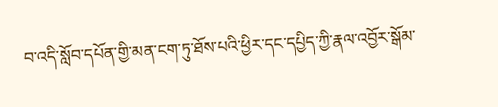བ་འདི་སློབ་དཔོན་གྱི་མན་ངག་ཏུ་ཐོས་པའི་ཕྱིར་དང་དཔྱིད་ཀྱི་རྣལ་འབྱོར་སྒོམ་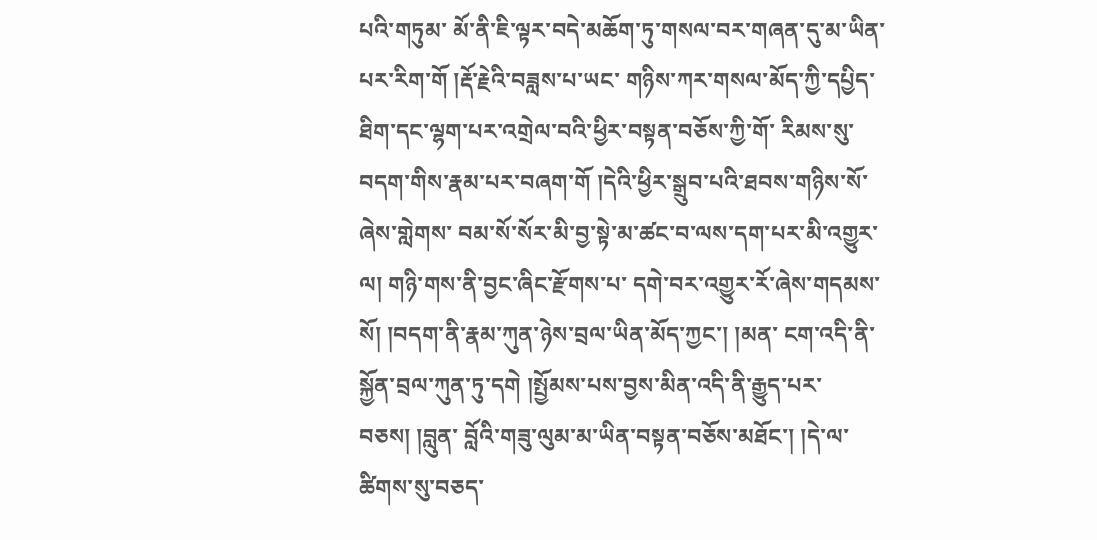པའི་གཏུམ་ མོ་ནི་ཇི་ལྟར་བདེ་མཆོག་ཏུ་གསལ་བར་གཞན་དུ་མ་ཡིན་པར་རིག་གོ །རྡོ་རྗེའི་བཟླས་པ་ཡང་ གཉིས་ཀར་གསལ་མོད་ཀྱི་དཔྱིད་ཐིག་དང་ལྷག་པར་འགྲེལ་བའི་ཕྱིར་བསྟན་བཅོས་ཀྱི་གོ་ རིམས་སུ་བདག་གིས་རྣམ་པར་བཞག་གོ །དེའི་ཕྱིར་སྒྲུབ་པའི་ཐབས་གཉིས་སོ་ཞེས་གླེགས་ བམ་སོ་སོར་མི་བྱ་སྟེ་མ་ཚང་བ་ལས་དག་པར་མི་འགྱུར་ལ། གཉི་གས་ནི་བྱང་ཞིང་རྫོགས་པ་ དགེ་བར་འགྱུར་རོ་ཞེས་གདམས་སོ། །བདག་ནི་རྣམ་ཀུན་ཉེས་བྲལ་ཡིན་མོད་ཀྱང་། །མན་ ངག་འདི་ནི་སྐྱོན་བྲལ་ཀུན་ཏུ་དགེ །སྤྱོམས་པས་བྱས་མིན་འདི་ནི་རྒྱུད་པར་བཅས། །བླུན་ བློའི་གཟུ་ལུམ་མ་ཡིན་བསྟན་བཅོས་མཐོང་། །དེ་ལ་ཚིགས་སུ་བཅད་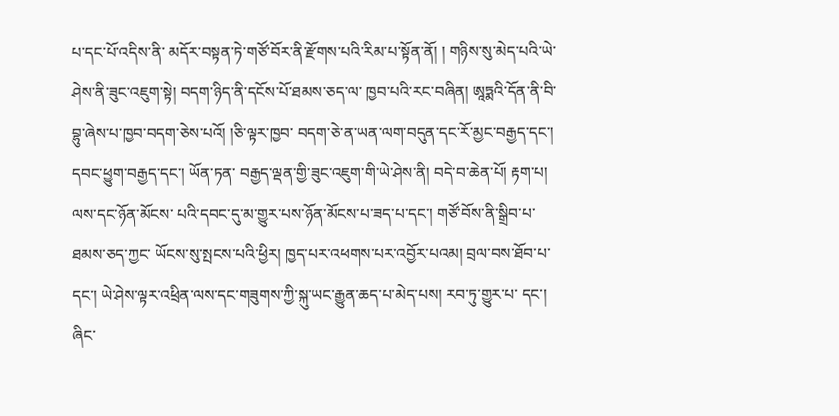པ་དང་པོ་འདིས་ནི་ མདོར་བསྟན་ཏེ་གཙོ་བོར་ནི་རྫོགས་པའི་རིམ་པ་སྟོན་ནོ། ། གཉིས་སུ་མེད་པའི་ཡེ་ཤེས་ནི་ཟུང་འཇུག་སྟེ། བདག་ཉིད་ནི་དངོས་པོ་ཐམས་ཅད་ལ་ ཁྱབ་པའི་རང་བཞིན། ཨཱཏྨའི་དོན་ནི་བི་བྷུ་ཞེས་པ་ཁྱབ་བདག་ཅེས་པའོ། །ཅི་ལྟར་ཁྱབ་ བདག་ཅེ་ན་ཡན་ལག་བདུན་དང་རོ་མྱང་བརྒྱད་དང་། དབང་ཕྱུག་བརྒྱད་དང་། ཡོན་ཏན་ བརྒྱད་ལྡན་གྱི་ཟུང་འཇུག་གི་ཡེ་ཤེས་ནི། བདེ་བ་ཆེན་པོ། རྟག་པ། ལས་དང་ཉོན་མོངས་ པའི་དབང་དུ་མ་གྱུར་པས་ཉོན་མོངས་པ་ཟད་པ་དང་། གཙོ་བོས་ནི་སྒྲིབ་པ་ཐམས་ཅད་ཀྱང་ ཡོངས་སུ་སྤངས་པའི་ཕྱིར། ཁྱད་པར་འཕགས་པར་འབྱོར་པའམ། བྲལ་བས་ཐོབ་པ་དང་། ཡེ་ཤེས་ལྟར་འཕྲིན་ལས་དང་གཟུགས་ཀྱི་སྐུ་ཡང་རྒྱུན་ཆད་པ་མེད་པས། རབ་ཏུ་གྱུར་པ་ དང་། ཞིང་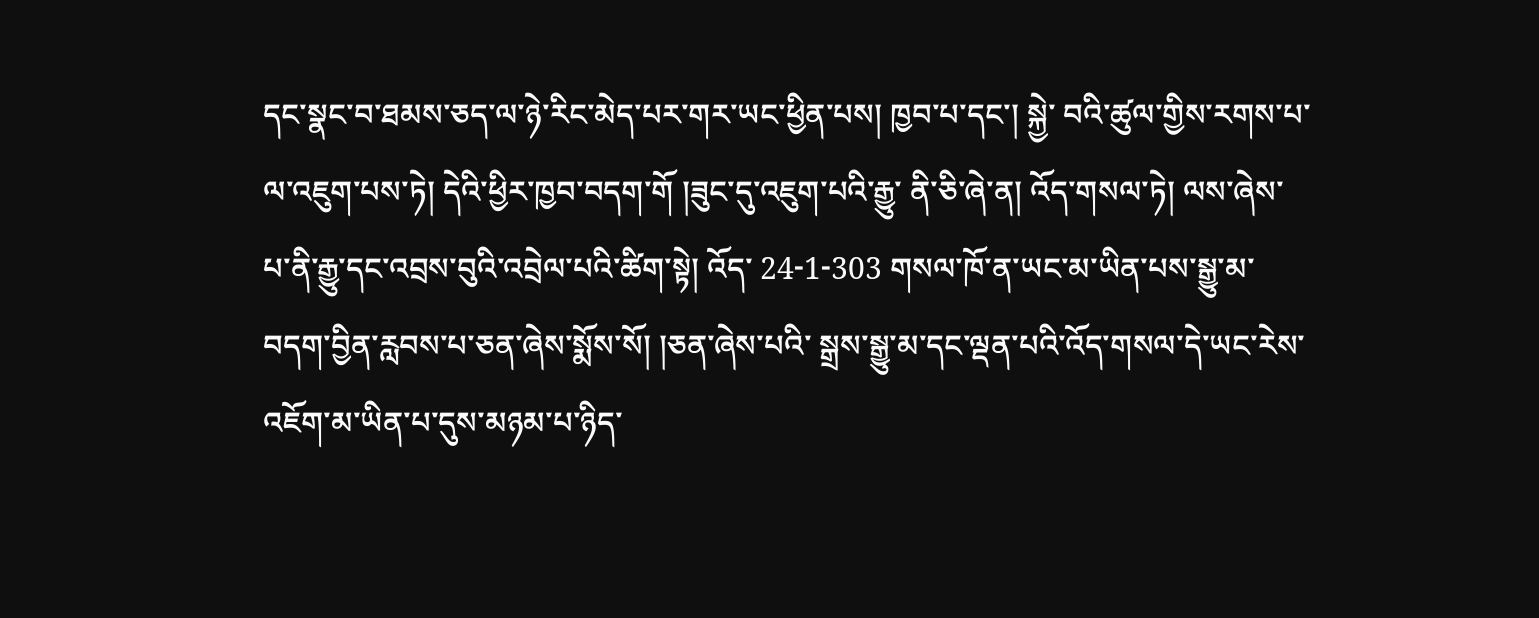དང་སྣང་བ་ཐམས་ཅད་ལ་ཉེ་རིང་མེད་པར་གར་ཡང་ཕྱིན་པས། ཁྱབ་པ་དང་། སྐྱེ་ བའི་ཚུལ་གྱིས་རགས་པ་ལ་འཇུག་པས་ཏེ། དེའི་ཕྱིར་ཁྱབ་བདག་གོ །ཟུང་དུ་འཇུག་པའི་རྒྱུ་ ནི་ཅི་ཞེ་ན། འོད་གསལ་ཏེ། ལས་ཞེས་པ་ནི་རྒྱུ་དང་འབྲས་བུའི་འབྲེལ་པའི་ཚིག་སྟེ། འོད་ 24-1-303 གསལ་ཁོ་ན་ཡང་མ་ཡིན་པས་སྒྱུ་མ་བདག་བྱིན་རླབས་པ་ཅན་ཞེས་སྨོས་སོ། །ཅན་ཞེས་པའི་ སྒྲས་སྒྱུ་མ་དང་ལྡན་པའི་འོད་གསལ་དེ་ཡང་རེས་འཇོག་མ་ཡིན་པ་དུས་མཉམ་པ་ཉིད་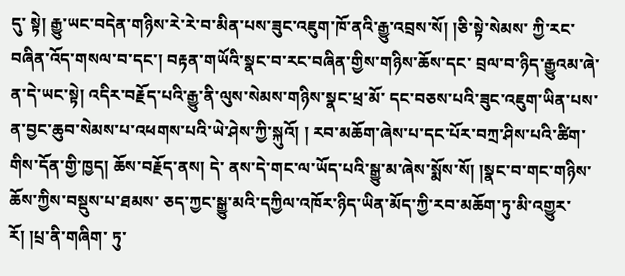དུ་ སྟེ། རྒྱུ་ཡང་བདེན་གཉིས་རེ་རེ་བ་མིན་པས་ཟུང་འཇུག་ཁོ་ནའི་རྒྱུ་འབྲས་སོ། །ཅི་སྟེ་སེམས་ ཀྱི་རང་བཞིན་འོད་གསལ་བ་དང་། བརྟན་གཡོའི་སྣང་བ་རང་བཞིན་གྱིས་གཉིས་ཆོས་དང་ བྲལ་བ་ཉིད་རྒྱུའམ་ཞེ་ན་དེ་ཡང་སྟེ། འདིར་བརྗོད་པའི་རྒྱུ་ནི་ལུས་སེམས་གཉིས་སྣང་ཕྲ་མོ་ དང་བཅས་པའི་ཟུང་འཇུག་ཡིན་པས་ན་བྱང་ཆུབ་སེམས་པ་འཕགས་པའི་ཡེ་ཤེས་ཀྱི་སྐུའོ། ། རབ་མཆོག་ཞེས་པ་དང་པོར་བཀྲ་ཤིས་པའི་ཚིག་གིས་དོན་གྱི་ཁྱད། ཆོས་བརྗོད་ནས། དེ་ ནས་དེ་གང་ལ་ཡོད་པའི་སྒྱུ་མ་ཞེས་སྨོས་སོ། །སྣང་བ་གང་གཉིས་ཆོས་ཀྱིས་བསྡུས་པ་ཐམས་ ཅད་ཀྱང་སྒྱུ་མའི་དཀྱིལ་འཁོར་ཉིད་ཡིན་མོད་ཀྱི་རབ་མཆོག་ཏུ་མི་འགྱུར་རོ། །པྲ་ནི་གཞིག་ ཏུ་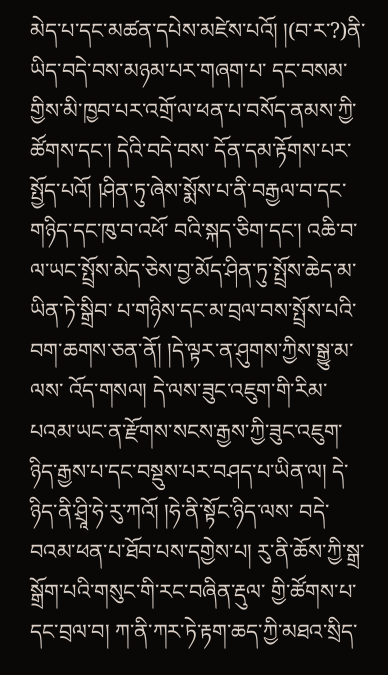མེད་པ་དང་མཚན་དཔེས་མཛེས་པའོ། །(བ་ར་?)ནི་ཡིད་བདེ་བས་མཉམ་པར་གཞག་པ་ དང་བསམ་གྱིས་མི་ཁྱབ་པར་འགྲོ་ལ་ཕན་པ་བསོད་ནམས་ཀྱི་ཚོགས་དང་། དེའི་བདེ་བས་ དོན་དམ་རྟོགས་པར་སྤྱོད་པའོ། །ཤིན་ཏུ་ཞེས་སྨོས་པ་ནི་བརྒྱལ་བ་དང་གཉིད་དང་ཁུ་བ་འཕོ་ བའི་སྐད་ཅིག་དང་། འཆི་བ་ལ་ཡང་སྤྲོས་མེད་ཅེས་བྱ་མོད་ཤིན་ཏུ་སྤྲོས་ཆེད་མ་ཡིན་ཏེ་སྒྲིབ་ པ་གཉིས་དང་མ་བྲལ་བས་སྤྲོས་པའི་བག་ཆགས་ཅན་ནོ། །དེ་ལྟར་ན་ཤུགས་ཀྱིས་སྒྱུ་མ་ལས་ འོད་གསལ། དེ་ལས་ཟུང་འཇུག་གི་རིམ་པའམ་ཡང་ན་རྫོགས་སངས་རྒྱས་ཀྱི་ཟུང་འཇུག་ ཉིད་རྒྱས་པ་དང་བསྡུས་པར་བཤད་པ་ཡིན་ལ། དེ་ཉིད་ནི་ཤྲཱི་ཧེ་རུ་ཀའོ། །ཧེ་ནི་སྟོང་ཉིད་ལས་ བདེ་བའམ་ཕན་པ་ཐོབ་པས་དགྱེས་པ། རུ་ནི་ཆོས་ཀྱི་སྒྲ་སྒྲོག་པའི་གསུང་གི་རང་བཞིན་རྡུལ་ གྱི་ཚོགས་པ་དང་བྲལ་བ། ཀ་ནི་ཀར་ཏེ་རྟག་ཆད་ཀྱི་མཐའ་སྲིད་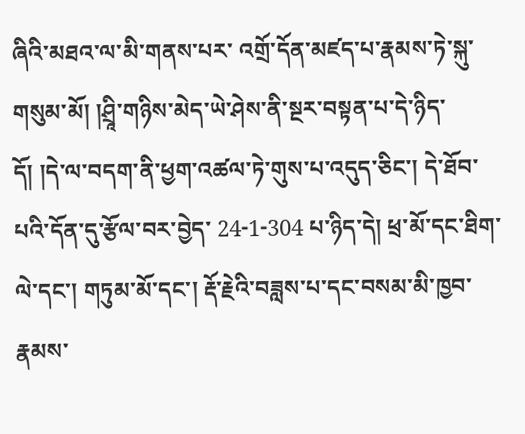ཞིའི་མཐའ་ལ་མི་གནས་པར་ འགྲོ་དོན་མཛད་པ་རྣམས་ཏེ་སྐུ་གསུམ་མོ། །ཤྲཱི་གཉིས་མེད་ཡེ་ཤེས་ནི་སྔར་བསྟན་པ་དེ་ཉིད་ དོ། །དེ་ལ་བདག་ནི་ཕྱག་འཚལ་ཏེ་གུས་པ་འདུད་ཅིང་། དེ་ཐོབ་པའི་དོན་དུ་རྩོལ་བར་བྱེད་ 24-1-304 པ་ཉིད་དེ། ཕྲ་མོ་དང་ཐིག་ལེ་དང་། གཏུམ་མོ་དང་། རྡོ་རྗེའི་བཟླས་པ་དང་བསམ་མི་ཁྱབ་ རྣམས་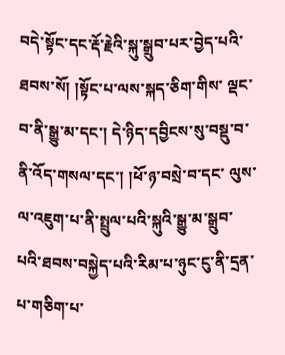བདེ་སྟོང་དང་རྡོ་རྗེའི་སྐུ་སྒྲུབ་པར་བྱེད་པའི་ཐབས་སོ། །སྟོང་པ་ལས་སྐད་ཅིག་གིས་ ལྡང་བ་ནི་སྒྱུ་མ་དང་། དེ་ཉིད་དབྱིངས་སུ་བསྡུ་བ་ནི་འོད་གསལ་དང་། །ཕོ་ཉ་བསྲེ་བ་དང་ ལུས་ལ་འཇུག་པ་ནི་སྤྲུལ་པའི་སྐུའི་སྒྱུ་མ་སྒྲུབ་པའི་ཐབས་བསྐྱེད་པའི་རིམ་པ་ཉུང་ངུ་ནི་དྲན་ པ་གཅིག་པ་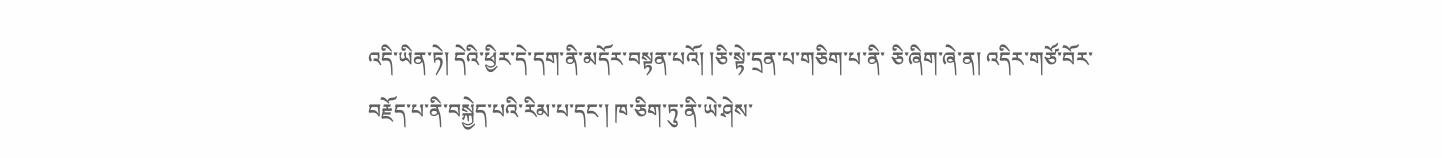འདི་ཡིན་ཏེ། དེའི་ཕྱིར་དེ་དག་ནི་མདོར་བསྟན་པའོ། །ཅི་སྟེ་དྲན་པ་གཅིག་པ་ནི་ ཅི་ཞིག་ཞེ་ན། འདིར་གཙོ་བོར་བརྗོད་པ་ནི་བསྐྱེད་པའི་རིམ་པ་དང་། ཁ་ཅིག་ཏུ་ནི་ཡེ་ཤེས་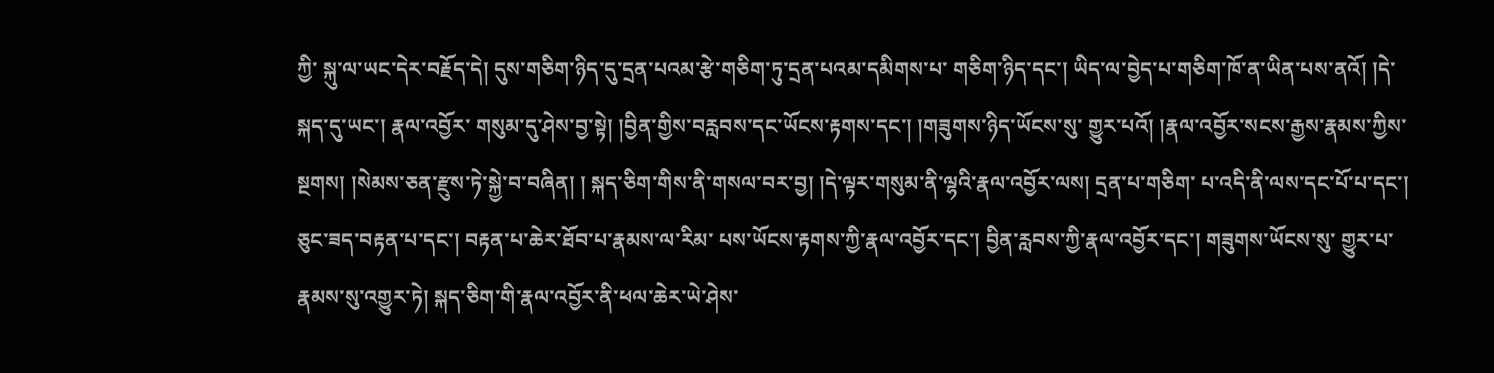ཀྱི་ སྐུ་ལ་ཡང་དེར་བརྗོད་དེ། དུས་གཅིག་ཉིད་དུ་དྲན་པའམ་རྩེ་གཅིག་ཏུ་དྲན་པའམ་དམིགས་པ་ གཅིག་ཉིད་དང་། ཡིད་ལ་བྱེད་པ་གཅིག་ཁོ་ན་ཡིན་པས་ནའོ། །དེ་སྐད་དུ་ཡང་། རྣལ་འབྱོར་ གསུམ་དུ་ཤེས་བྱ་སྟེ། །བྱིན་གྱིས་བརླབས་དང་ཡོངས་རྟགས་དང་། །གཟུགས་ཉིད་ཡོངས་སུ་ གྱུར་པའོ། །རྣལ་འབྱོར་སངས་རྒྱས་རྣམས་ཀྱིས་སྔགས། །སེམས་ཅན་རྫུས་ཏེ་སྐྱེ་བ་བཞིན། ། སྐད་ཅིག་གིས་ནི་གསལ་བར་བྱ། །དེ་ལྟར་གསུམ་ནི་ལྷའི་རྣལ་འབྱོར་ལས། དྲན་པ་གཅིག་ པ་འདི་ནི་ལས་དང་པོ་པ་དང་། ཅུང་ཟད་བརྟན་པ་དང་། བརྟན་པ་ཆེར་ཐོབ་པ་རྣམས་ལ་རིམ་ པས་ཡོངས་རྟགས་ཀྱི་རྣལ་འབྱོར་དང་། བྱིན་རླབས་ཀྱི་རྣལ་འབྱོར་དང་། གཟུགས་ཡོངས་སུ་ གྱུར་པ་རྣམས་སུ་འགྱུར་ཏེ། སྐད་ཅིག་གི་རྣལ་འབྱོར་ནི་ཕལ་ཆེར་ཡེ་ཤེས་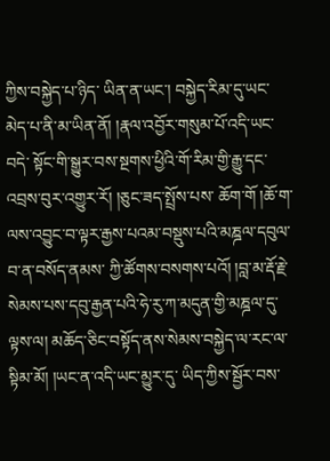ཀྱིས་བསྐྱེད་པ་ཉིད་ ཡིན་ན་ཡང་། བསྐྱེད་རིམ་དུ་ཡང་མེད་པ་ནི་མ་ཡིན་ནོ། །རྣལ་འབྱོར་གསུམ་པོ་འདི་ཡང་བདེ་ སྟོང་གི་སྒྱུར་བས་སྔགས་ཕྱིའི་གོ་རིམ་གྱི་རྒྱུ་དང་འབྲས་བུར་འགྱུར་རོ། །ཅུང་ཟད་སྤྲོས་པས་ ཆོག་གོ །ཆོ་ག་ལས་འབྱུང་བ་ལྟར་རྒྱས་པའམ་བསྡུས་པའི་མཎྜལ་དབུལ་བ་ན་བསོད་ནམས་ ཀྱི་ཚོགས་བསགས་པའོ། །བླ་མ་རྡོ་རྗེ་སེམས་པས་དབུ་རྒྱན་པའི་ཧེ་རུ་ཀ་མདུན་གྱི་མཎྜལ་དུ་ ལྟས་ལ། མཆོད་ཅིང་བསྟོད་ནས་སེམས་བསྐྱེད་ལ་རང་ལ་སྟིམ་མོ། །ཡང་ན་འདི་ཡང་མྱུར་དུ་ ཡིད་ཀྱིས་སྦྱོར་བས་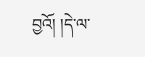བྱའོ། །དེ་ལ་